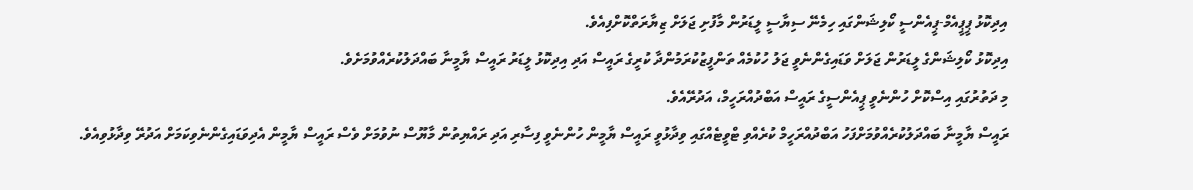އިދިކޮޅު ޕީޕީއެމް-ޕީއެންސީ ކޯލިޝަންގައި ހިމެނޭ ސިޔާސީ ލީޑަރުން މާފުށި ޖަލަށް ޒިޔާރަތްކޮށްފިއެވެ.
އިދިކޮޅު ކޯލިޝަންގެ ލީޑަރުން ޖަލަށް ވަޑައިގެންނެވީ ޖަލު ހުކުމެއް ތަންފީޒުކުރަމުންދާ ކުރީގެ ރައީސް އަދި އިދިކޮޅު ލީޑަރު ރައީސް ޔާމީނާ ބައްދަލުކުރެއްވުމަށެވެ.
މި ދަތުރުގައި އިސްކޮށް ހުންނެވީ ޕީއެންސީގެ ރައީސް އަބްދުއްރަހީމް، އަދުރޭއެވެ.
ރައީސް ޔާމީނާ ބައްދަލުކުރެއްވުމަށްފަހު އަބްދުއްރަހީމް ކުރެއްވި ޓްވީޓެއްގައި ވިދާޅުވީ ރައީސް ޔާމީން ހުންނެވީ ފިސާރި އަދި ރައްޔިތުން މާޔޫސް ނުވުމަށް ވެސް ރައީސް ޔާމީން އެދިވަޑައިގެންނެވިކަމަށް އަދުރޭ ވިދާޅުވިއެވެ.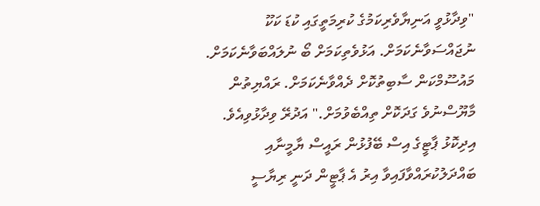"ވިދާޅުވީ އަނިޔާވެރިކަމުގެ ކުރިމަތީގައި ކުޑަ ކަކޫ ނުޖައްސަވާނެކަމަށް. އަޅުވެތިކަމަށް ބޯ ނުލައްބަވާނެކަމަށް. މައުސޫމްކަން ސާބިތުކޮށް ދެއްވާނެކަމަށް. ރައްޔިތުން މާޔޫސްނުވެ ގަދަކޮށް ތިއްބެވުމަށް." އަދުރޭ ވިދާޅުވިއެވެ.
އިދިކޮޅު ޕާޓީގެ އިސް ބޭފުޅުން ރައީސް ޔާމީނާއި ބައްދަލުކުރައްވާފައިވާ އިރު އެ ޕާޓީން ދަނީ ރިޔާސީ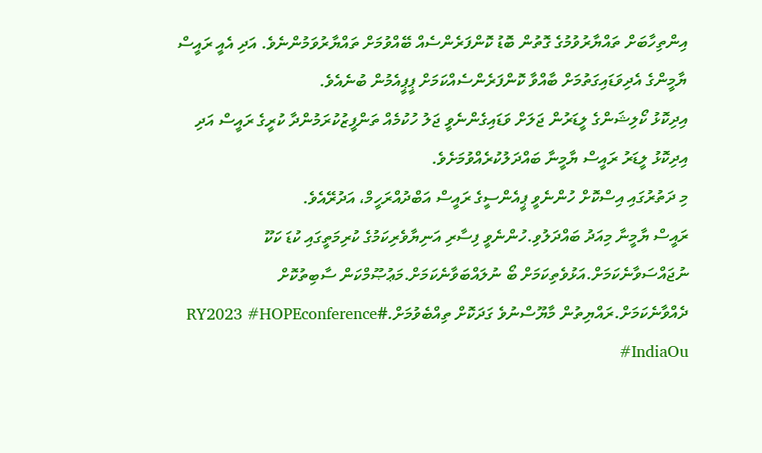އިންތިހާބަށް ތައްޔާރުވުމުގެ ގޮތުން ބޮޑު ކޮންފަރެންސެއް ބޭއްވުމަށް ތައްޔާރުވަމުންނެވެ. އަދި އެއީ ރައީސް ޔާމީންގެ އެދިވަޑައިގަތުމަށް ބާއްވާ ކޮންފަރެންސެއްކަމަށް ޕީޕީއެމުން ބުނެއެވެ.
އިދިކޮޅު ކޯލިޝަންގެ ލީޑަރުން ޖަލަށް ވަޑައިގެންނެވީ ޖަލު ހުކުމެއް ތަންފީޒުކުރަމުންދާ ކުރީގެ ރައީސް އަދި އިދިކޮޅު ލީޑަރު ރައީސް ޔާމީނާ ބައްދަލުކުރެއްވުމަށެވެ.
މި ދަތުރުގައި އިސްކޮށް ހުންނެވީ ޕީއެންސީގެ ރައީސް އަބްދުއްރަހީމް، އަދުރޭއެވެ.
ރައީސް ޔާމީނާ މިއަދު ބައްދަލުވި.ހުންނެވީ ފިސާރި އަނިޔާވެރިކަމުގެ ކުރިމަތީގައި ކުޑަ ކަކޫ ނުޖައްސަވާނެކަމަށް.އަޅުވެތިކަމަށް ބޯ ނުލައްބަވާނެކަމަށް.މަޢުޞޫމްކަން ސާބިތުކޮށް ދެއްވާނެކަމަށް.ރައްޔިތުން މާޔޫސްނުވެ ގަދަކޮށް ތިއްބެވުމަށް.#RY2023 #HOPEconference #IndiaOu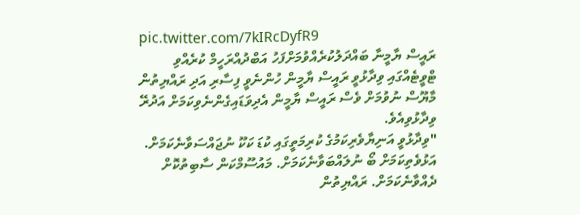pic.twitter.com/7kIRcDyfR9
ރައީސް ޔާމީނާ ބައްދަލުކުރެއްވުމަށްފަހު އަބްދުއްރަހީމް ކުރެއްވި ޓްވީޓެއްގައި ވިދާޅުވީ ރައީސް ޔާމީން ހުންނެވީ ފިސާރި އަދި ރައްޔިތުން މާޔޫސް ނުވުމަށް ވެސް ރައީސް ޔާމީން އެދިވަޑައިގެންނެވިކަމަށް އަދުރޭ ވިދާޅުވިއެވެ.
"ވިދާޅުވީ އަނިޔާވެރިކަމުގެ ކުރިމަތީގައި ކުޑަ ކަކޫ ނުޖައްސަވާނެކަމަށް. އަޅުވެތިކަމަށް ބޯ ނުލައްބަވާނެކަމަށް. މައުސޫމްކަން ސާބިތުކޮށް ދެއްވާނެކަމަށް. ރައްޔިތުން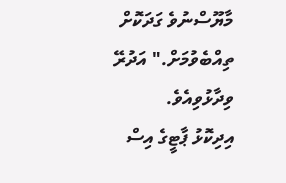މާޔޫސްނުވެ ގަދަކޮށް ތިއްބެވުމަށް." އަދުރޭ ވިދާޅުވިއެވެ.
އިދިކޮޅު ޕާޓީގެ އިސް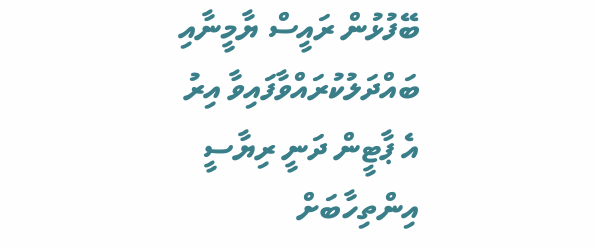ބޭފުޅުން ރައީސް ޔާމީނާއި ބައްދަލުކުރައްވާފައިވާ އިރު އެ ޕާޓީން ދަނީ ރިޔާސީ އިންތިހާބަށް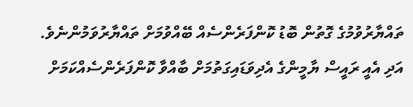ތައްޔާރުވުމުގެ ގޮތުން ބޮޑު ކޮންފަރެންސެއް ބޭއްވުމަށް ތައްޔާރުވަމުންނެވެ. އަދި އެއީ ރައީސް ޔާމީންގެ އެދިވަޑައިގަތުމަށް ބާއްވާ ކޮންފަރެންސެއްކަމަށް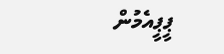ޕީޕީއެމުން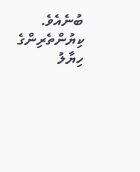ބުނެއެވެ.
ކިޔުންތެރިންގެ ހިޔާލު